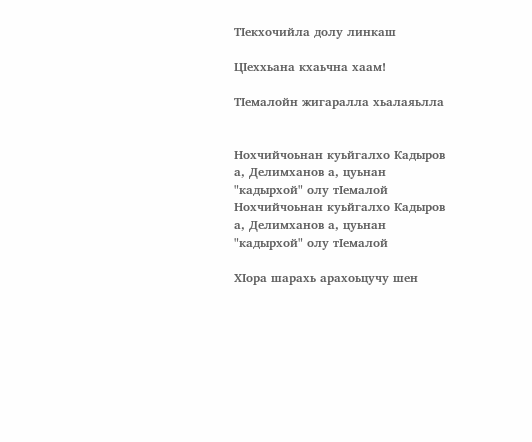ТIекхочийла долу линкаш

ЦIеххьана кхаьчна хаам!

ТIемалойн жигаралла хьалаяьлла


Нохчийчоьнан куьйгалхо Кадыров а, Делимханов а, цуьнан "кадырхой" олу тIемалой
Нохчийчоьнан куьйгалхо Кадыров а, Делимханов а, цуьнан "кадырхой" олу тIемалой

ХIора шарахь арахоьцучу шен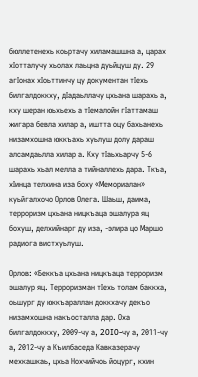бюллетенехь коьртачу хиламашшна а, царах хIотталучу хьолах лаьцна дуьйцуш ду. 29 агIонах хIоьттинчу цу документан тIехь билгалдоккху, дIадаьллачу цхьана шарахь а, кху шеран юьхьехь а тIемалойн гIаттамаш жигара бевла хилар а, иштта оцу бахьанехь низамхошна юккъахь хуьлуш долу дараш алсамдаьлла хилар а. Кху тIаьхьарчу 5-6 шарахь хьал мелла а тийналлехь дара. Ткъа, хIинца телхина иза боху «Мемориалан» куьйгалхочо Орлов Олега. Шаьш, даима, терроризм цхьана ницкъаца эшалура яц бохуш, делхийнарг ду иза, -элира цо Маршо радиога вистхуьлуш.

Орлов: «Беккъа цхьана ницкъаца терроризм эшалур яц. Терроризман тIехь толам баккха, оьшург ду юккъараллан доккхачу декъо низамхошна накъосталла дар. Оха билгалдоккху, 2009-чу а, 20I0-чу а, 2011-чу а, 2012-чу а Къилбаседа Кавказерачу мехкашкаь, цхьа Нохчийчоь йоцург, кхин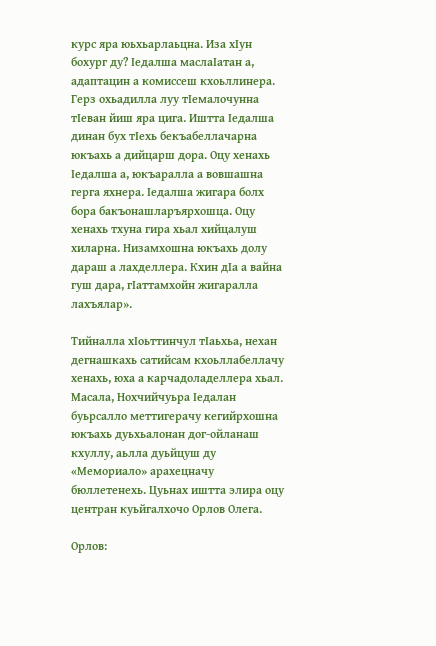курс яра юьхьарлаьцна. Иза хIун бохург ду? Iедалша маслаIатан а, адаптацин а комиссеш кхоьллинера. Герз охьадилла луу тIемалочунна тIеван йиш яра цига. Иштта Iедалша динан бух тIехь бекъабеллачарна юкъахь а дийцарш дора. Оцу хенахь Iедалша а, юкъаралла а вовшашна герга яхнера. Iедалша жигара болх бора бакъонашларъярхошца. Оцу хенахь тхуна гира хьал хийцалуш хиларна. Низамхошна юкъахь долу дараш а лахделлера. Кхин дIа а вайна гуш дара, гIаттамхойн жигаралла лахъялар».

Тийналла хIоьттинчул тIаьхьа, нехан дегнашкахь сатийсам кхоьллабеллачу хенахь, юха а карчадоладеллера хьал. Масала, Нохчийчуьра Iедалан буьрсалло меттигерачу кегийрхошна юкъахь дуьхьалонан дог-ойланаш кхуллу, аьлла дуьйцуш ду «Мемориало» арахецначу бюллетенехь. Цуьнах иштта элира оцу центран куьйгалхочо Орлов Олега.

Орлов: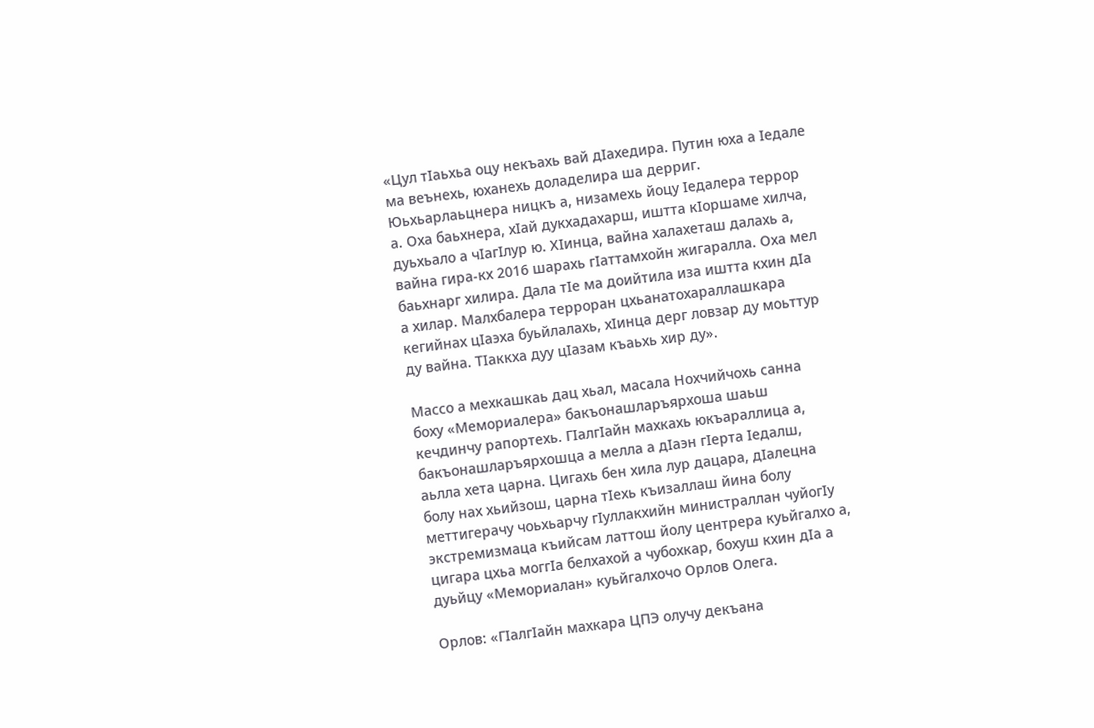«Цул тIаьхьа оцу некъахь вай дIахедира. Путин юха а Iедале ма веънехь, юханехь доладелира ша дерриг. Юьхьарлаьцнера ницкъ а, низамехь йоцу Iедалера террор а. Оха баьхнера, хIай дукхадахарш, иштта кIоршаме хилча, дуьхьало а чIагIлур ю. ХIинца, вайна халахеташ далахь а, вайна гира-кх 2016 шарахь гIаттамхойн жигаралла. Оха мел баьхнарг хилира. Дала тIе ма доийтила иза иштта кхин дIа а хилар. Малхбалера терроран цхьанатохараллашкара кегийнах цIаэха буьйлалахь, хIинца дерг ловзар ду моьттур ду вайна. ТIаккха дуу цIазам къаьхь хир ду».

Массо а мехкашкаь дац хьал, масала Нохчийчохь санна боху «Мемориалера» бакъонашларъярхоша шаьш кечдинчу рапортехь. ГIалгIайн махкахь юкъараллица а, бакъонашларъярхошца а мелла а дIаэн гIерта Iедалш, аьлла хета царна. Цигахь бен хила лур дацара, дIалецна болу нах хьийзош, царна тIехь къизаллаш йина болу меттигерачу чоьхьарчу гIуллакхийн министраллан чуйогIу экстремизмаца къийсам латтош йолу центрера куьйгалхо а, цигара цхьа моггIа белхахой а чубохкар, бохуш кхин дIа а дуьйцу «Мемориалан» куьйгалхочо Орлов Олега.

Орлов: «ГIалгIайн махкара ЦПЭ олучу декъана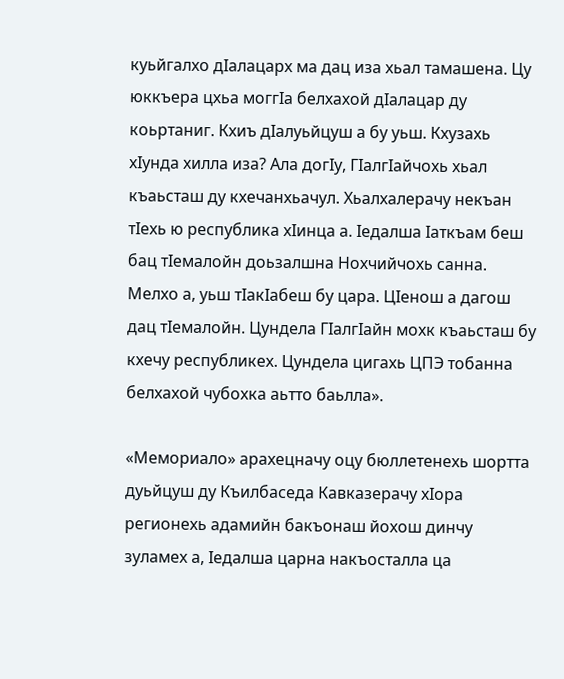куьйгалхо дIалацарх ма дац иза хьал тамашена. Цу юккъера цхьа моггIа белхахой дIалацар ду коьртаниг. Кхиъ дIалуьйцуш а бу уьш. Кхузахь хIунда хилла иза? Ала догIу, ГIалгIайчохь хьал къаьсташ ду кхечанхьачул. Хьалхалерачу некъан тIехь ю республика хIинца а. Iедалша Iаткъам беш бац тIемалойн доьзалшна Нохчийчохь санна. Мелхо а, уьш тIакIабеш бу цара. ЦIенош а дагош дац тIемалойн. Цундела ГIалгIайн мохк къаьсташ бу кхечу республикех. Цундела цигахь ЦПЭ тобанна белхахой чубохка аьтто баьлла».

«Мемориало» арахецначу оцу бюллетенехь шортта дуьйцуш ду Къилбаседа Кавказерачу хIора регионехь адамийн бакъонаш йохош динчу зуламех а, Iедалша царна накъосталла ца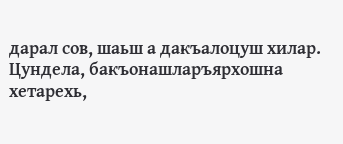дарал сов, шаьш а дакъалоцуш хилар. Цундела, бакъонашларъярхошна хетарехь,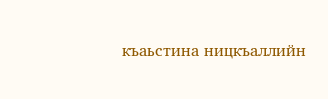къаьстина ницкъаллийн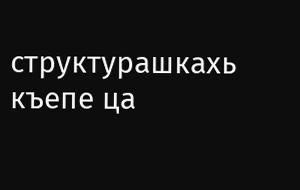структурашкахь къепе ца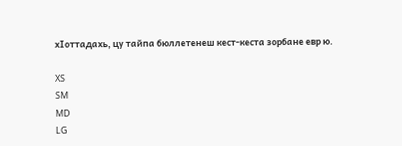хIоттадахь, цу тайпа бюллетенеш кест-кеста зорбане евр ю.

XS
SM
MD
LG